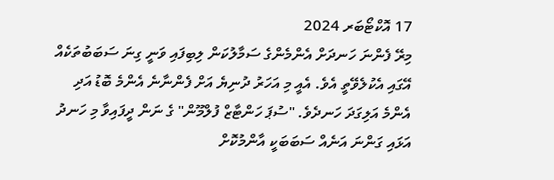17 އޮކްޓޯބަރ 2024
މިރޭ ފެންނަ ހަނދަށް އެންމެންގެ ސަމާލުކަން ލިބިފައި ވަނީ ގިނަ ސަބަބުތަކެއް އޭގައި އެކުލެވޭތީ އެވެ. އެއީ މި އަހަރު ދުނިޔެ އަށް ފެންނާނެ އެންމެ ބޮޑު އަދި އެންމެ އަލިގަދަ ހަނދެވެ. "ސުޕަ ހަންޓާޒް ފުލްމޫން" ގެ ނަން ދީފައިވާ މި ހަނދު އަޅައި ގަންނަ އަނެއް ސަބަބަކީ އާންމުކޮށް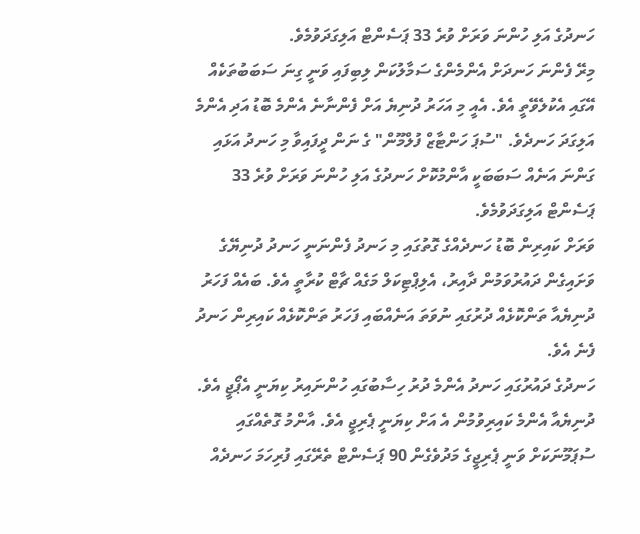ހަނދުގެ އަލި ހުންނަ ވަރަށް ވުރެ 33 ޕަސެންޓް އަލިގަދަވުމެވެ.
މިރޭ ފެންނަ ހަނދަށް އެންމެންގެ ސަމާލުކަން ލިބިފައި ވަނީ ގިނަ ސަބަބުތަކެއް އޭގައި އެކުލެވޭތީ އެވެ. އެއީ މި އަހަރު ދުނިޔެ އަށް ފެންނާނެ އެންމެ ބޮޑު އަދި އެންމެ އަލިގަދަ ހަނދެވެ. "ސުޕަ ހަންޓާޒް ފުލްމޫން" ގެ ނަން ދީފައިވާ މި ހަނދު އަޅައި ގަންނަ އަނެއް ސަބަބަކީ އާންމުކޮށް ހަނދުގެ އަލި ހުންނަ ވަރަށް ވުރެ 33 ޕަސެންޓް އަލިގަދަވުމެވެ.
ވަރަށް ކައިރިން ބޮޑު ހަނދެއްގެ ގޮތުގައި މި ހަނދު ފެންނަނީ ހަނދު ދުނިޔޭގެ ވަށައިގެން ދައުރުވަމުން ދާއިރު، އެލިޕްޓިކަލް މަގެއް ޗާޓް ކުރާތީ އެވެ. ބައެއް ފަހަރު ދުނިޔެއާ ތަންކޮޅެއް ދުރުގައި ނުވަތަ އަނެއްބައި ފަހަރު ތަންކޮޅެއް ކައިރިން ހަނދު ފެނެ އެވެ.
ހަނދުގެ ދައުރުގައި ހަނދު އެންމެ ދުރު ހިސާބުގައި ހުންނައިރު ކިޔަނީ އެޕޯޖީ އެވެ. ދުނިޔެއާ އެންމެ ކައިރިވުމުން އެ އަށް ކިޔަނީ ޕެރިޖީ އެވެ. އާންމު ގޮތެއްގައި ސުޕަމޫނަކަށް ވަނީ ޕެރިޖީގެ މަދުވެގެން 90 ޕަސެންޓް ތެރޭގައި ފުރިހަމަ ހަނދެއް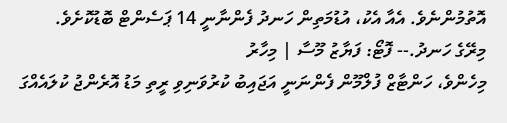އޮތުމުންނެވެ. އެއާ އެކު، އުޑުމަތިން ހަނދު ފެންނާނީ 14 ޕަސެންޓް ބޮޑުކޮށެވެ.
މިރޭގެ ހަނދު.-- ފޮޓޯ: ފަޔާޒު މޫސާ | މިހާރު
މިހެންވެ، ހަންޓާޒް ފުލްމޫން ފެންނަނީ އަޖައިބު ކުރުވަނިވި ރީތި މަޑު އޮރެންޖު ކުލައެއްގަ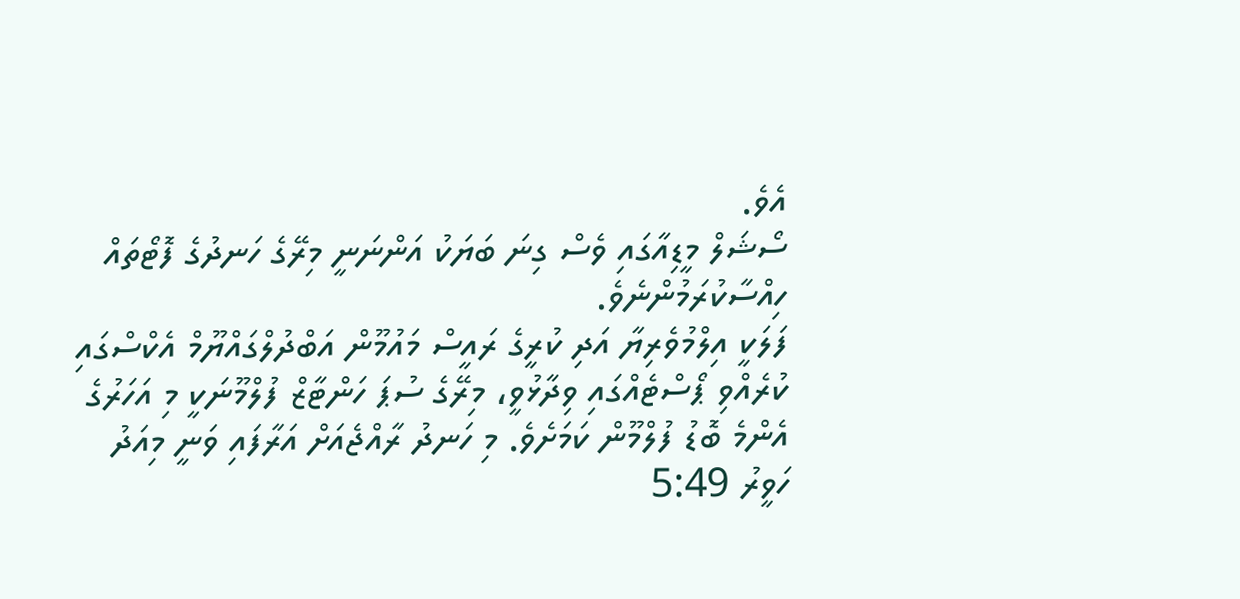އެވެ.
ސޯޝަލް މީޑިއާގައި ވެސް ގިނަ ބަޔަކު އަންނަނީ މިރޭގެ ހަނދުގެ ފޮޓޯތައް ހިއްސާކުރަމުންނެވެ.
ފަލަކީ އިލްމުވެރިޔާ އަދި ކުރީގެ ރައީސް މައުމޫން އަބްދުލްގައްޔޫމް އެކްސްގައި ކުރެއްވި ޕޯސްޓެއްގައި ވިދާޅުވީ، މިރޭގެ ސުޕަ ހަންޓާޒް ފުލްމޫނަކީ މި އަހަރުގެ އެންމެ ބޮޑު ފުލްމޫން ކަމަށެވެ. މި ހަނދު ރާއްޖެއަށް އަރާފައި ވަނީ މިއަދު ހަވީރު 5:49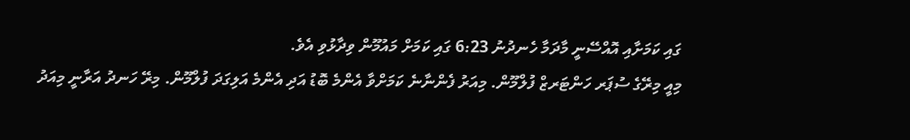ގައި ކަމަށާއި އޮއްސޭނީ މާދަމާ ހެނދުނު 6:23 ގައި ކަމަށް މައުމޫން ވިދާޅުވި އެވެ.
މިއީ މިރޭގެ ސުޕަރ ހަންޓަރޒް ފުލްމޫން. މިއަރު ފެންނާނެ ކަމަށްވާ އެންމެ ބޮޑު އަދި އެންމެ އަލިގަދަ ފުލްމޫން. މިރޭ ހަނދު އަރާނީ މިއަދު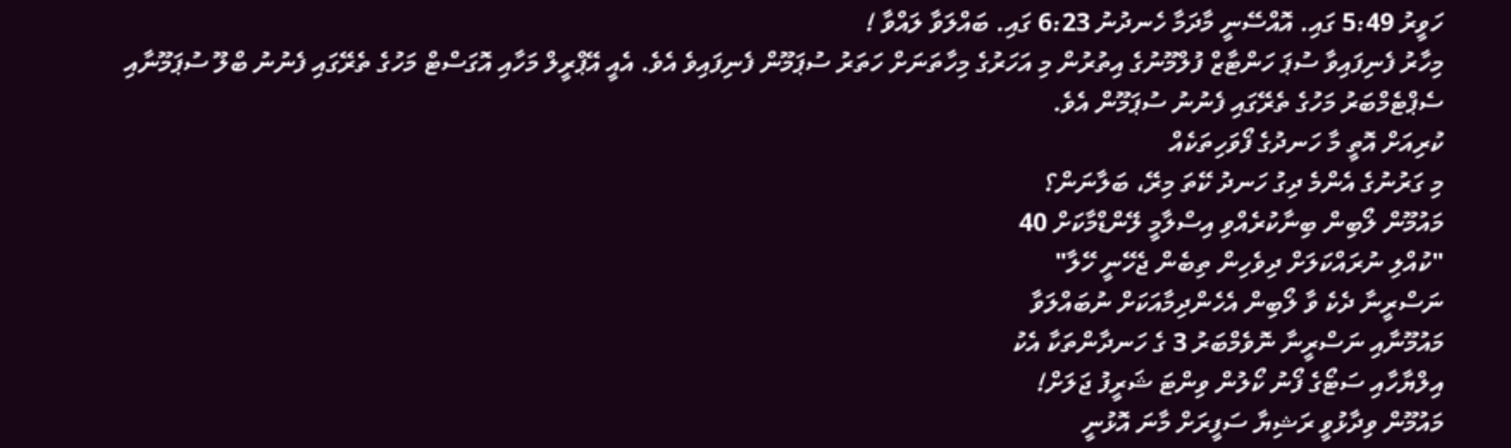ހަވީރު 5:49 ގައި. އޮއްސޭނީ މާދަމާ ހެނދުނު 6:23 ގައި. ބައްލަވާ ލައްވާ !
މިހާރު ފެނިފައިވާ ސުޕަ ހަންޓާޒް ފުލްމޫނުގެ އިތުރުން މި އަހަރުގެ މިހާތަނަށް ހަތަރު ސުޕަމޫން ފެނިފައިވެ އެވެ. އެއީ އޭޕްރީލް މަހާއި އޮގަސްޓް މަހުގެ ތެރޭގައި ފެނުނު ބްލޫ ސުޕަމޫނާއި ސެޕްޓެމްބަރު މަހުގެ ތެރޭގައި ފެނުނު ސުޕަމޫން އެވެ.
ކުރިއަށް އޮތީ މާ ހަނދުގެ ފޯވަހިތަކެއް
މި ގަރުނުގެ އެންމެ ދިގު ހަނދު ކޭތަ މިރޭ، ބަލާނަން؟
މައުމޫން ލޯބިން ބިނާކުރެއްވި އިސްލާމީ ލޭންޑްމާކަށް 40
"ކުއްލި ނުރައްކަލަށް ދިވެހިން ތިބެން ޖެހޭނީ ހޭލާ"
ނަސްރީނާ ދެކެ ވާ ލޯބިން އެހެންދިމާއަކަށް ނުބައްލަވާ
މައުމޫނާއި ނަސްރީނާ ނޮވެމްބަރު 3 ގެ ހަނދާންތަކާ އެކު
އިލްޔާހާއި ސަޓޯގެ ފޯނު ކޯލުން ވިންޓަ ޝަރީފު ޖަލަށް!
މައުމޫން ވިދާޅުވީ ރަޝިޔާ ސަފީރަށް މާނަ އޮޅުނީ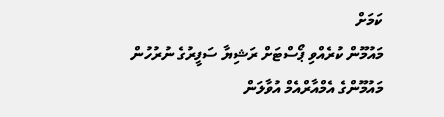ކަމަށް
މައުމޫން ކުރެއްވި ޕޯސްޓަށް ރަޝިޔާ ސަފީރުގެ ނުރުހުން
މައުމޫންގެ އެމްއާރްއެމް އުވާލަން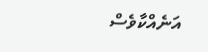އަނެއްކާވެސް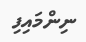ނިންމައިފި